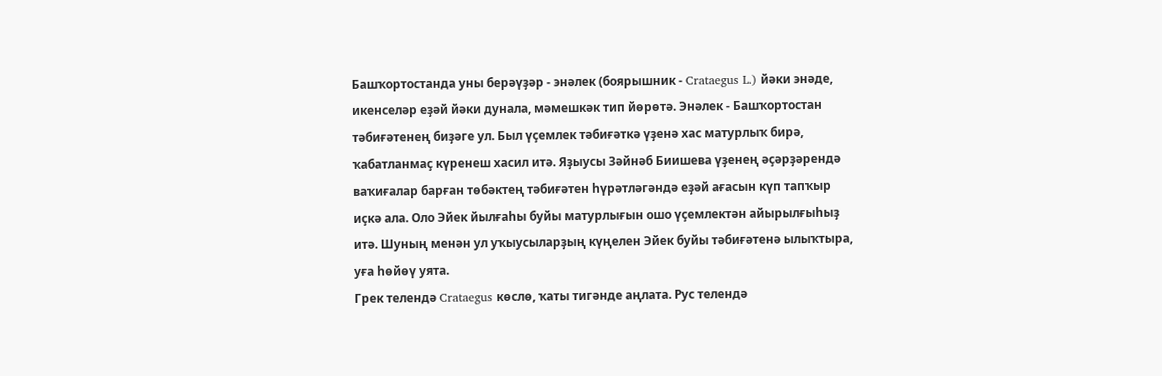Башҡортостанда уны берәүҙәр - энәлек (боярышник - Crataegus L.) йәки энәде, икенселәр еҙәй йәки дунала, мәмешкәк тип йөрөтә. Энәлек - Башҡортостан тәбиғәтенең биҙәге ул. Был үҫемлек тәбиғәткә үҙенә хас матурлыҡ бирә, ҡабатланмаҫ күренеш хасил итә. Яҙыусы Зәйнәб Биишева үҙенең әҫәрҙәрендә ваҡиғалар барған төбәктең тәбиғәтен һүрәтләгәндә еҙәй ағасын күп тапҡыр иҫкә ала. Оло Эйек йылғаһы буйы матурлығын ошо үҫемлектән айырылғыһыҙ итә. Шуның менән ул уҡыусыларҙың күңелен Эйек буйы тәбиғәтенә ылыҡтыра, уға һөйөү уята.
Грек телендә Crataegus көслө, ҡаты тигәнде аңлата. Рус телендә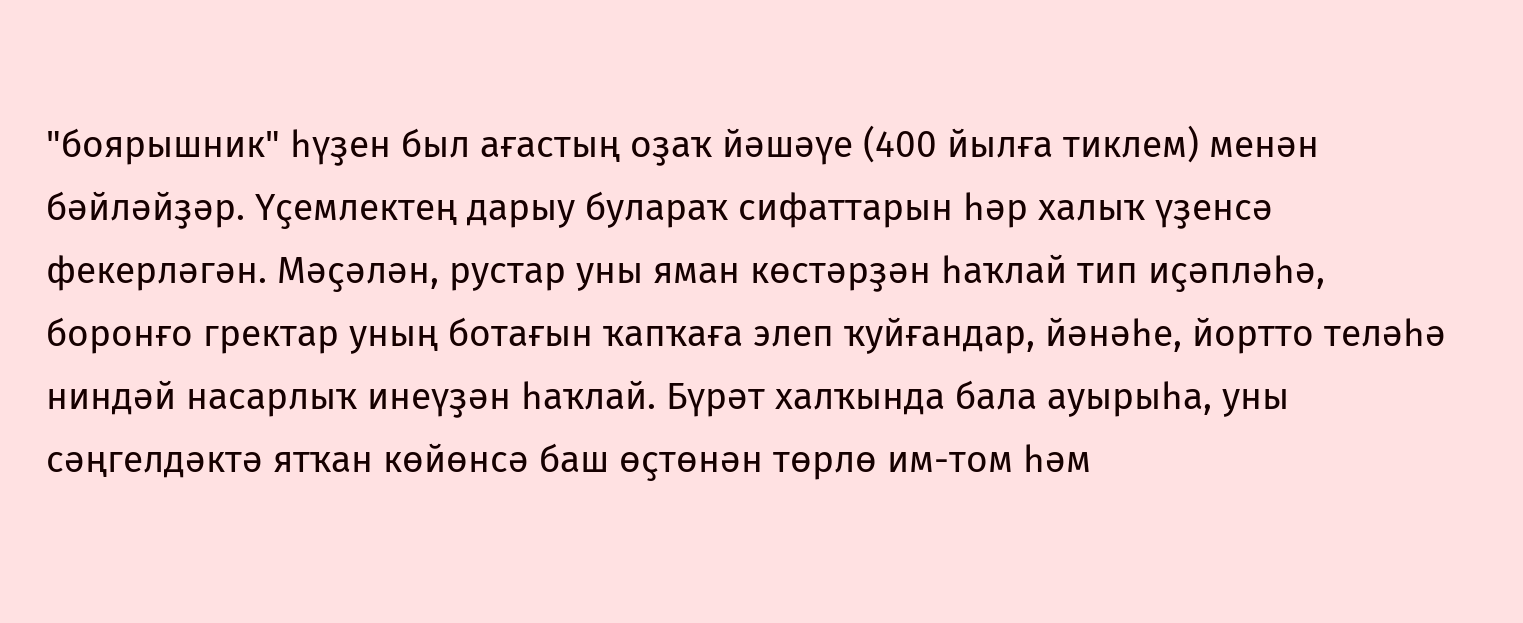"боярышник" һүҙен был ағастың оҙаҡ йәшәүе (400 йылға тиклем) менән бәйләйҙәр. Үҫемлектең дарыу булараҡ сифаттарын һәр халыҡ үҙенсә фекерләгән. Мәҫәлән, рустар уны яман көстәрҙән һаҡлай тип иҫәпләһә, боронғо гректар уның ботағын ҡапҡаға элеп ҡуйғандар, йәнәһе, йортто теләһә ниндәй насарлыҡ инеүҙән һаҡлай. Бүрәт халҡында бала ауырыһа, уны сәңгелдәктә ятҡан көйөнсә баш өҫтөнән төрлө им-том һәм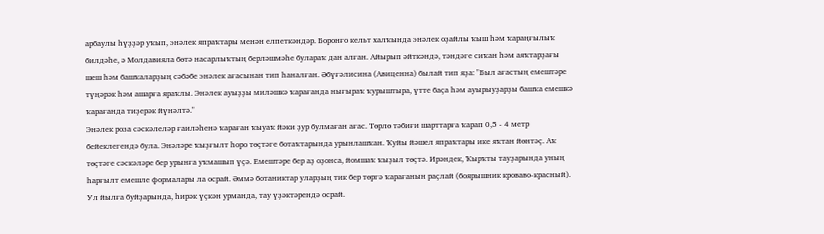арбаулы һүҙҙәр уҡып, энәлек япраҡтары менән елпеткәндәр. Боронғо кельт халҡында энәлек оҙайлы ҡыш һәм ҡараңғылыҡ билдәһе, ә Молдавияла бөтә насарлыҡтың берләшмәһе булараҡ дан алған. Айырып әйткәндә, тәндәге сиҡан һәм аяҡтарҙағы шеш һәм башҡаларҙың сәбәбе энәлек ағасынан тип һаналған. Әбүғәлисина (Авиценна) былай тип яҙа: "Был ағастың емештәре түңәрәк һәм ашарға яраҡлы. Энәлек ауыҙҙы миләшкә ҡарағанда нығыраҡ ҡурыштыра, үтте баҫа һәм ауырыуҙарҙы башҡа емешкә ҡарағанда тиҙерәк йүнәлтә."
Энәлек роза сәскәлеләр ғаиләһенә ҡараған ҡыуаҡ йәки ҙур булмаған ағас. Төрлө тәбиғи шарттарға ҡарап 0,5 - 4 метр бейеклегендә була. Энәләре ҡыҙғылт һоро төҫтәге ботаҡтарында урынлашҡан. Ҡуйы йәшел япраҡтары ике яҡтан йөнтәҫ. Аҡ төҫтәге сәскәләре бер урынға уҡмашып үҫә. Емештәре бер аҙ оҙонса, йомшаҡ ҡыҙыл төҫтә. Ирәндек, Ҡырҡты тауҙарында уның һарғылт емешле формалары ла осрай. Әммә ботаниктар уларҙың тик бер төргә ҡарағанын раҫлай (боярышник кроваво-красный). Ул йылға буйҙарында, һирәк үҫкән урманда, тау үҙәктәрендә осрай.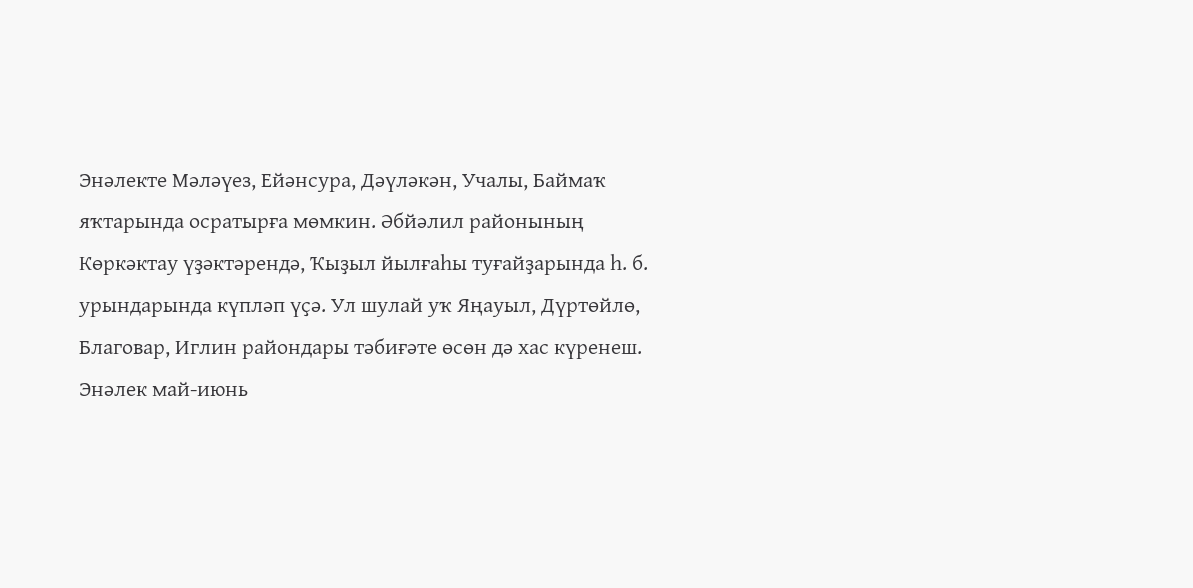Энәлекте Мәләүез, Ейәнсура, Дәүләкән, Учалы, Баймаҡ яҡтарында осратырға мөмкин. Әбйәлил районының Көркәктау үҙәктәрендә, Ҡыҙыл йылғаһы туғайҙарында һ. б. урындарында күпләп үҫә. Ул шулай уҡ Яңауыл, Дүртөйлө, Благовар, Иглин райондары тәбиғәте өсөн дә хас күренеш.
Энәлек май-июнь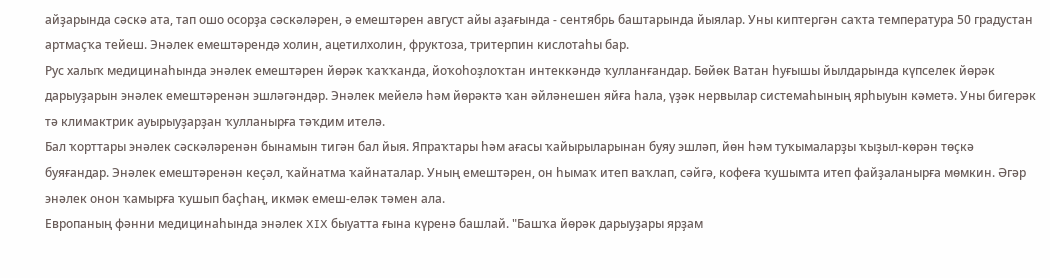айҙарында сәскә ата, тап ошо осорҙа сәскәләрен, ә емештәрен август айы аҙағында - сентябрь баштарында йыялар. Уны киптергән саҡта температура 50 градустан артмаҫҡа тейеш. Энәлек емештәрендә холин, ацетилхолин, фруктоза, тритерпин кислотаһы бар.
Рус халыҡ медицинаһында энәлек емештәрен йөрәк ҡаҡҡанда, йоҡоһоҙлоҡтан интеккәндә ҡулланғандар. Бөйөк Ватан һуғышы йылдарында күпселек йөрәк дарыуҙарын энәлек емештәренән эшләгәндәр. Энәлек мейелә һәм йөрәктә ҡан әйләнешен яйға һала, үҙәк нервылар системаһының ярһыуын кәметә. Уны бигерәк тә климактрик ауырыуҙарҙан ҡулланырға тәҡдим ителә.
Бал ҡорттары энәлек сәскәләренән бынамын тигән бал йыя. Япраҡтары һәм ағасы ҡайырыларынан буяу эшләп, йөн һәм туҡымаларҙы ҡыҙыл-көрән төҫкә буяғандар. Энәлек емештәренән кеҫәл, ҡайнатма ҡайнаталар. Уның емештәрен, он һымаҡ итеп ваҡлап, сәйгә, кофеға ҡушымта итеп файҙаланырға мөмкин. Әгәр энәлек онон ҡамырға ҡушып баҫһаң, икмәк емеш-еләк тәмен ала.
Европаның фәнни медицинаһында энәлек XIX быуатта ғына күренә башлай. "Башҡа йөрәк дарыуҙары ярҙам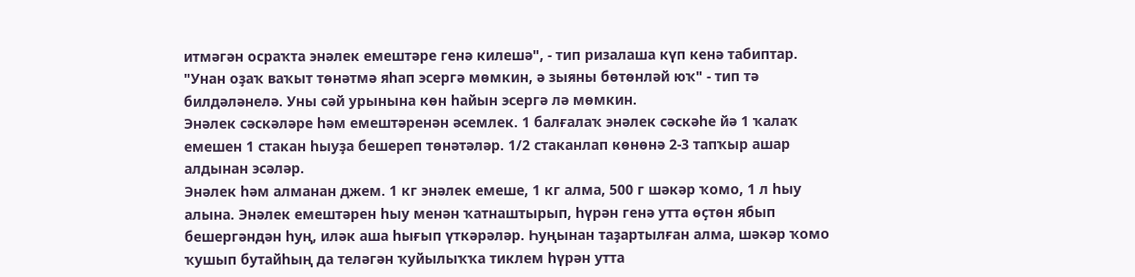итмәгән осраҡта энәлек емештәре генә килешә", - тип ризалаша күп кенә табиптар. "Унан оҙаҡ ваҡыт төнәтмә яһап эсергә мөмкин, ә зыяны бөтөнләй юҡ" - тип тә билдәләнелә. Уны сәй урынына көн һайын эсергә лә мөмкин.
Энәлек сәскәләре һәм емештәренән әсемлек. 1 балғалаҡ энәлек сәскәһе йә 1 ҡалаҡ емешен 1 стакан һыуҙа бешереп төнәтәләр. 1/2 стаканлап көнөнә 2-3 тапҡыр ашар алдынан эсәләр.
Энәлек һәм алманан джем. 1 кг энәлек емеше, 1 кг алма, 500 г шәкәр ҡомо, 1 л һыу алына. Энәлек емештәрен һыу менән ҡатнаштырып, һүрән генә утта өҫтөн ябып бешергәндән һуң, иләк аша һығып үткәрәләр. Һуңынан таҙартылған алма, шәкәр ҡомо ҡушып бутайһың да теләгән ҡуйылыҡҡа тиклем һүрән утта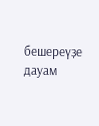бешереүҙе дауам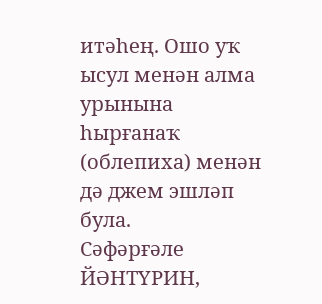итәһең. Ошо уҡ ысул менән алма урынына һырғанаҡ (облепиха) менән дә джем эшләп була.
Сәфәрғәле ЙӘНТҮРИН,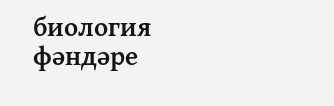биология фәндәре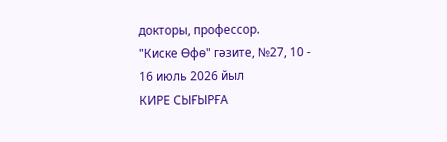докторы, профессор.
"Киске Өфө" гәзите, №27, 10 - 16 июль 2026 йыл
КИРЕ СЫҒЫРҒА